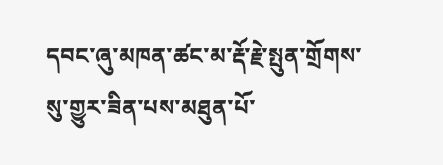དབང་ཞུ་མཁན་ཚང་མ་རྡོ་རྗེ་སྤུན་གྲོགས་སུ་གྱུར་ཟིན་པས་མཐུན་པོ་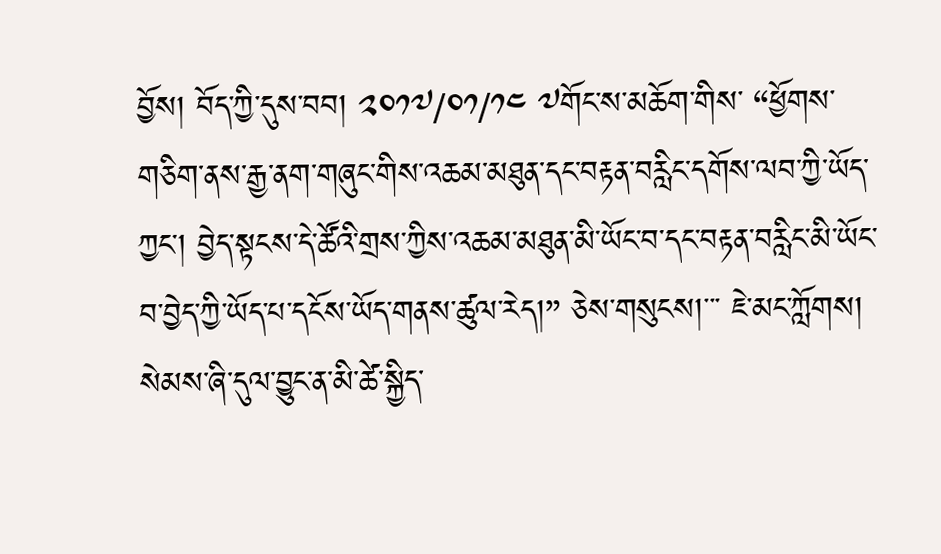བྱོས། བོད་ཀྱི་དུས་བབ། ༢༠༡༧/༠༡/༡༤ ༧གོང་ས་མཆོག་གིས་ “ཕྱོགས་གཅིག་ནས་རྒྱ་ནག་གཞུང་གིས་འཆམ་མཐུན་དང་བརྟན་བརླིང་དགོས་ལབ་ཀྱི་ཡོད་ཀྱང་། བྱེད་སྟངས་དེ་ཚོའི་གྲས་ཀྱིས་འཆམ་མཐུན་མི་ཡོང་བ་དང་བརྟན་བརླིང་མི་ཡོང་བ་བྱེད་ཀྱི་ཡོད་པ་དངོས་ཡོད་གནས་ཚུལ་རེད།” ཅེས་གསུངས།་་་ ཇེ་མང་ཀློགས།
སེམས་ཞི་དུལ་བྱུང་ན་མི་ཚེ་སྐྱིད་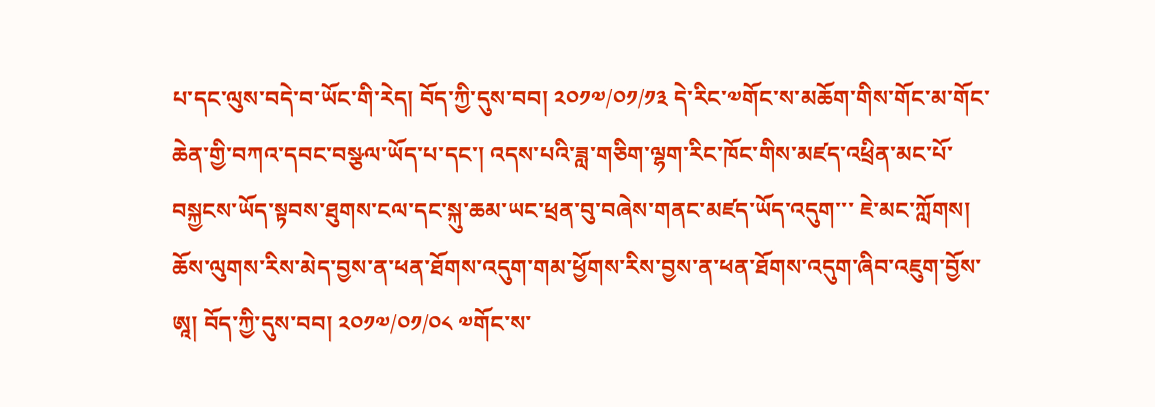པ་དང་ལུས་བདེ་བ་ཡོང་གི་རེད། བོད་ཀྱི་དུས་བབ། ༢༠༡༧/༠༡/༡༣ དེ་རིང་༧གོང་ས་མཆོག་གིས་གོང་མ་གོང་ཆེན་གྱི་བཀའ་དབང་བསྩལ་ཡོད་པ་དང་། འདས་པའི་ཟླ་གཅིག་ལྷག་རིང་ཁོང་གིས་མཛད་འཕྲིན་མང་པོ་བསྐྱངས་ཡོད་སྟབས་ཐུགས་ངལ་དང་སྐུ་ཆམ་ཡང་ཕྲན་བུ་བཞེས་གནང་མཛད་ཡོད་འདུག་་་ ཇེ་མང་ཀློགས།
ཆོས་ལུགས་རིས་མེད་བྱས་ན་ཕན་ཐོགས་འདུག་གམ་ཕྱོགས་རིས་བྱས་ན་ཕན་ཐོགས་འདུག་ཞིབ་འཇུག་བྱོས་ཨཱ། བོད་ཀྱི་དུས་བབ། ༢༠༡༧/༠༡/༠༨ ༧གོང་ས་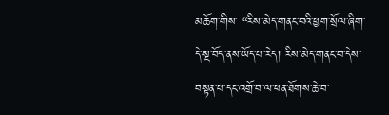མཆོག་གིས་ “རིས་མེད་གནང་བའི་ཕྱག་སྲོལ་ཞིག་དེ་སྔ་བོད་ནས་ཡོད་པ་རེད། རིས་མེད་གནང་བ་དེས་བསྟན་པ་དང་འགྲོ་བ་ལ་ཕན་ཐོགས་ཆེ་བ་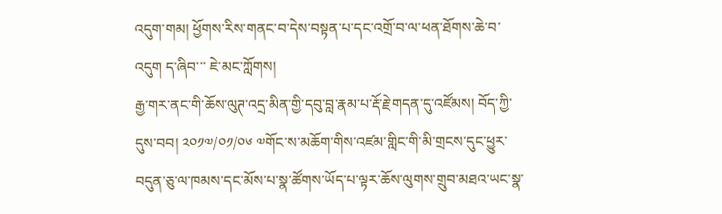འདུག་གམ། ཕྱོགས་རིས་གནང་བ་དེས་བསྟན་པ་དང་འགྲོ་བ་ལ་ཕན་ཐོགས་ཆེ་བ་འདུག ད་ཞིབ་་་ ཇེ་མང་ཀློགས།
རྒྱ་གར་ནང་གི་ཆོས་ལུཊ་འདྲ་མིན་གྱི་དབུ་བླ་རྣམ་པ་རྡོ་རྗེ་གདན་དུ་འཛོམས། བོད་ཀྱི་དུས་བབ། ༢༠༡༧/༠༡/༠༦ ༧གོང་ས་མཆོག་གིས་འཛམ་གླིང་གི་མི་གྲངས་དུང་ཕྱུར་བདུན་ཅུ་ལ་ཁམས་དང་མོས་པ་སྣ་ཚོགས་ཡོད་པ་ལྟར་ཆོས་ལུགས་གྲུབ་མཐའ་ཡང་སྣ་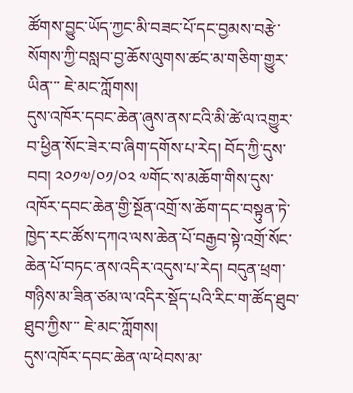ཚོགས་བྱུང་ཡོད་ཀྱང་མི་བཟང་པོ་དང་བྱམས་བརྩེ་སོགས་ཀྱི་བསླབ་བྱ་ཆོས་ལུགས་ཚང་མ་གཅིག་གྱུར་ཡིན་་་ ཇེ་མང་ཀློགས།
དུས་འཁོར་དབང་ཆེན་ཞུས་ནས་ངའི་མི་ཚེ་ལ་འགྱུར་བ་ཕྱིན་སོང་ཟེར་བ་ཞིག་དགོས་པ་རེད། བོད་ཀྱི་དུས་བབ། ༢༠༡༧/༠༡/༠༢ ༧གོང་ས་མཆོག་གིས་དུས་འཁོར་དབང་ཆེན་གྱི་སྔོན་འགྲོ་ས་ཆོག་དང་བསྟུན་ཏེ་ཁྱེད་རང་ཚོས་དཀའ་ལས་ཆེན་པོ་བརྒྱབ་སྟེ་འགྲོ་སོང་ཆེན་པོ་བཏང་ནས་འདིར་འདུས་པ་རེད། བདུན་ཕྲག་གཉིས་མ་ཟིན་ཙམ་ལ་འདིར་སྡོད་པའི་རིང་ག་ཚོད་ཐུབ་ཐུབ་ཀྱིས་་་ ཇེ་མང་ཀློགས།
དུས་འཁོར་དབང་ཆེན་ལ་ཕེབས་མ་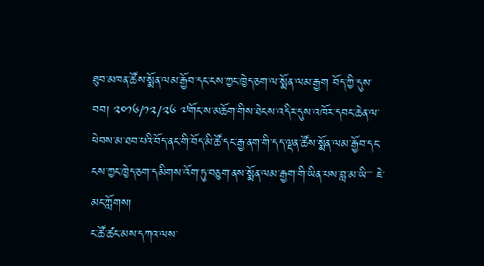ཐུབ་མཁན་ཚོས་སྨོན་ལམ་རྒྱོབ་དང་ངས་ཀྱང་ཁྱེད་ཅག་ལ་སྨོན་ལམ་རྒྱག བོད་ཀྱི་དུས་བབ། ༢༠༡༦/༡༢/༢༦ ༧གོང་ས་མཆོག་གིས་ཐེངས་འདིར་དུས་འཁོར་དབང་ཆེན་ལ་ཕེབས་མ་ཐབ་པའི་བོད་ནང་གི་བོད་མི་ཚོ་དང་རྒྱ་ནག་གི་དད་ལྡན་ཚོས་སྨོན་ལམ་རྒྱོབ་དང་ངས་ཀྱང་ཁྱེད་ཅག་དམིགས་འོག་ཏུ་བཅུག་ནས་སྨོན་ལམ་རྒྱག་གི་ཡིན་པས་བླ་མ་ཡི་་་ ཇེ་མང་ཀློགས།
ང་ཚོ་ཚང་མས་དཀའ་ལས་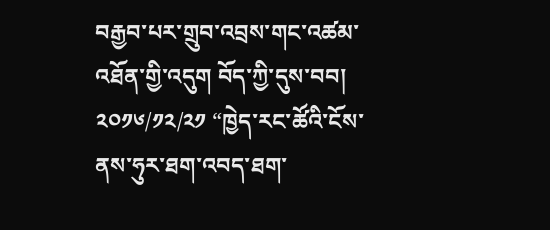བརྒྱབ་པར་གྲུབ་འབྲས་གང་འཚམ་འཐོན་གྱི་འདུག བོད་ཀྱི་དུས་བབ། ༢༠༡༦/༡༢/༢༡ “ཁྱེད་རང་ཚོའི་ངོས་ནས་ཧུར་ཐག་འབད་ཐག་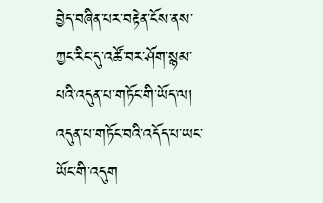བྱེད་བཞིན་པར་བརྟེན་ངོས་ནས་ཀྱང་རིང་དུ་འཚོ་བར་ཤོག་སྙམ་པའི་འདུན་པ་གཏོང་གི་ཡོད་ལ། འདུན་པ་གཏོང་བའི་འདོད་པ་ཡང་ཡོང་གི་འདུག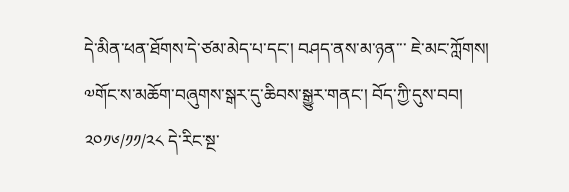དེ་མིན་ཕན་ཐོགས་དེ་ཙམ་མེད་པ་དང་། བཤད་ནས་མ་ཉན་་་ ཇེ་མང་ཀློགས།
༧གོང་ས་མཆོག་བཞུགས་སྒར་དུ་ཆིབས་སྒྱུར་གནང་། བོད་ཀྱི་དུས་བབ། ༢༠༡༦/༡༡/༢༨ དེ་རིང་སྔ་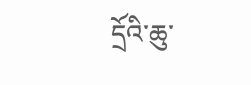དྲོའི་ཆུ་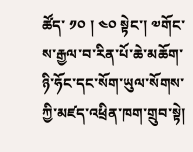ཚོད་ ༡༠ ། ༤༠ སྟེང་། ༧གོང་ས་རྒྱལ་བ་རིན་པོ་ཆེ་མཆོག་ཉི་ཧོང་དང་སོག་ཡུལ་སོགས་ཀྱི་མཛད་འཕྲིན་ཁག་གྲུབ་སྟེ།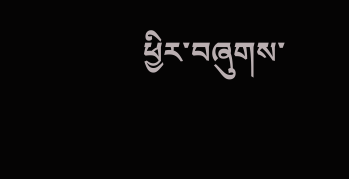ཕྱིར་བཞུགས་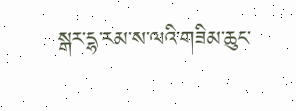སྒར་དྷ་རམ་ས་ལའི་གཟིམ་ཆུང་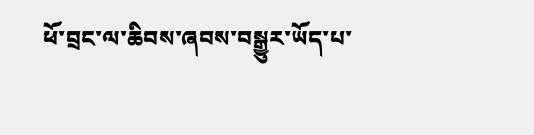ཕོ་བྲང་ལ་ཆིབས་ཞབས་བསྒྱུར་ཡོད་པ་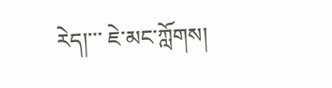རེད།་་་ ཇེ་མང་ཀློགས།